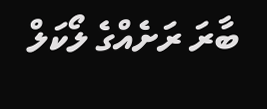ބާރަ ރަށެއްގެ ލޯކަލް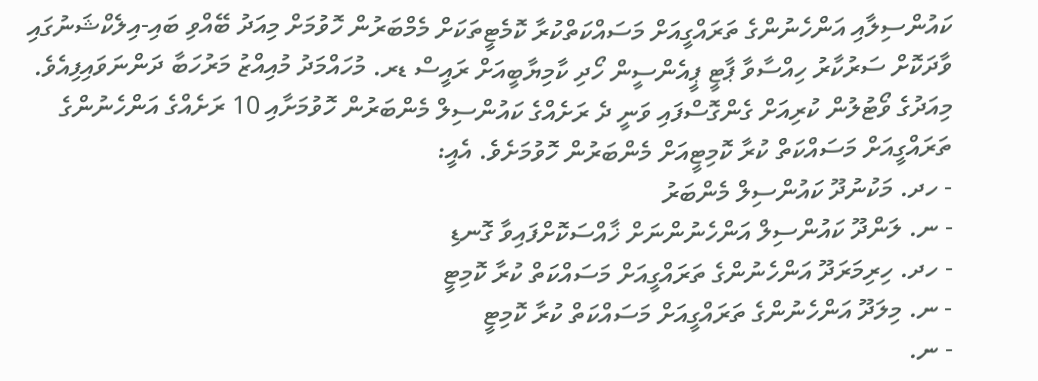ކައުންސިލާއި އަންހެނުންގެ ތަރައްގީއަށް މަސައްކަތްކުރާ ކޮމެޓީތަކަށް މެމްބަރުން ހޮވުމަށް މިއަދު ބޭއްވި ބައި-އިލެކްޝަނުގައި ވާދަކޮށް ސަރުކާރު ހިއްސާވާ ޕާޓީ ޕީއެންސީން ހޯދި ކާމިޔާބީއަށް ރައީސް ޑރ. މުހައްމަދު މުއިއްޒު މަރުހަބާ ދަންނަވައިފިއެވެ.
މިއަދުގެ ވޯޓުލުން ކުރިއަށް ގެންގޮސްފައި ވަނީ ދެ ރަށެއްގެ ކައުންސިލް މެންބަރުން ހޮވުމަށާއި 10 ރަށެއްގެ އަންހެނުންގެ ތަރައްގީއަށް މަސައްކަތް ކުރާ ކޮމިޓީއަށް މެންބަރުން ހޮވުމަށެވެ. އެއީ:
- ހދ. މަކުނުދޫ ކައުންސިލް މެންބަރު
- ނ. ލަންދޫ ކައުންސިލް އަންހެނުންނަށް ޚާއްސަކޮށްފައިވާ ގޮނޑި
- ހދ. ހިރިމަރަދޫ އަންހެނުންގެ ތަރައްގީއަށް މަސައްކަތް ކުރާ ކޮމިޓީ
- ނ. މިލަދޫ އަންހެނުންގެ ތަރައްގީއަށް މަސައްކަތް ކުރާ ކޮމިޓީ
- ނ.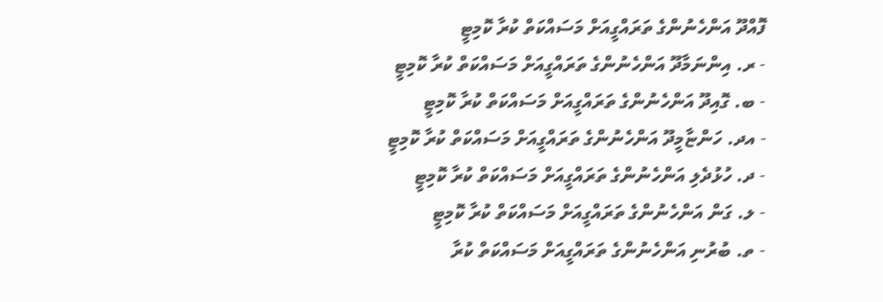ފޮއްދޫ އަންހެނުންގެ ތަރައްގީއަށް މަސައްކަތް ކުރާ ކޮމިޓީ
- ރ. އިންނަމާދޫ އަންހެނުންގެ ތަރައްގީއަށް މަސައްކަތް ކުރާ ކޮމިޓީ
- ބ. ގޮއިދޫ އަންހެނުންގެ ތަރައްގީއަށް މަސައްކަތް ކުރާ ކޮމިޓީ
- އދ. ހަންޏާމީދޫ އަންހެނުންގެ ތަރައްގީއަށް މަސައްކަތް ކުރާ ކޮމިޓީ
- ދ. ހުޅުދެލި އަންހެނުންގެ ތަރައްގީއަށް މަސައްކަތް ކުރާ ކޮމިޓީ
- ލ. ގަން އަންހެނުންގެ ތަރައްގީއަށް މަސައްކަތް ކުރާ ކޮމިޓީ
- ތ. ބުރުނި އަންހެނުންގެ ތަރައްގީއަށް މަސައްކަތް ކުރާ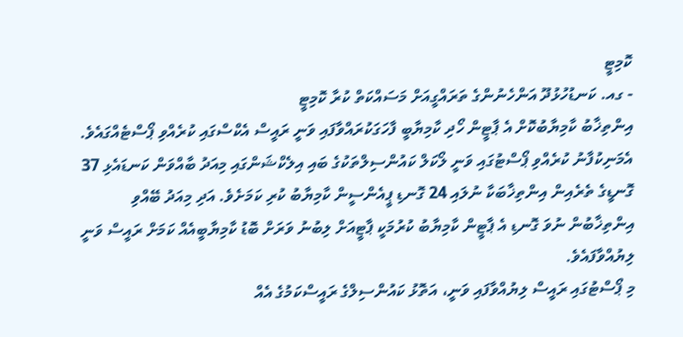ކޮމިޓީ
- ގއ. ކަނޑުހުޅުދޫ އަންހެނުންގެ ތަރައްގީއަށް މަސައްކަތް ކުރާ ކޮމިޓީ
އިންތިޚާބު ކާމިޔާބުކޮށް އެ ޕާޓީން ހޯދި ކާމިޔާބީ ފާހަގަކުރައްވާފައި ވަނީ ރައީސް އެކްސްގައި ކުރެއްވި ޕޯސްޓެއްގައެވެ.
އެމަނިކުފާނު ކުރެއްވި ޕޯސްޓުގައި ވަނީ ލޯކަލް ކައުންސިލްތަކުގެ ބައި އިލެކްޝަންގައި މިއަދު ބާއްވަން ކަނޑައެޅި 37 ގޮނޑީގެ ތެރެއިން އިންތިޚާބަކާ ނުލައި 24 ގޮނޑި ޕީއެންސީން ކާމިޔާބު ކުރި ކަމަށެވެ. އަދި މިއަދު ބޭއްވި އިންތިޚާބުން ނުވަ ގޮނޑި އެ ޕާޓީން ކާމިޔާބު ކުރުމަކީ ޕާޓީއަށް ލިބުނު ވަރަށް ބޮޑު ކާމިޔާބީއެއް ކަމަށް ރައީސް ވަނީ ލިޔުއްވާފައެވެ.
މި ޕޯސްޓުގައި ރައީސް ލިޔުއްވާފައި ވަނީ، އަތޮޅު ކައުންސިލްގެ ރައީސްކަމުގެ އެއް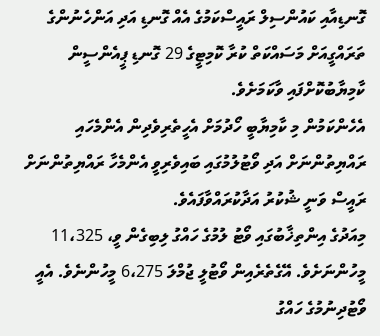ގޮނޑިއާއި ކައުންސިލް ރައީސްކަމުގެ އެއް ގޮނޑި އަދި އަންހެނުންގެ ތަރައްގީއަށް މަސައްކަތް ކުރާ ކޮމިޓީގެ 29 ގޮނޑި ޕީއެންސީން ކާމިޔާބުކޮށްފައި ވާކަމަށެވެ.
އެހެންކަމުން މި ކާމިޔާބީ ހޯދުމަށް އެހީތެރިވެދިން އެންމެހައި ރައްޔިތުންނަށް އަދި ވޯޓުލުމުގައި ބައިވެރިވީ އެންމެހާ ރައްޔިތުންނަށް ރައީސް ވަނީ ޝުކުރު އަދާކުރައްވާފައެވެ.
މިއަދުގެ އިންތިޚާބުގައި ވޯޓު ލުމުގެ ހައްގު ލިބިގެން ވީ، 11،325 މީހުންނަށެވެ. އޭގެތެރެއިން ވޯޓުލީ ޖުމްލަ 6،275 މީހުންނެވެ. އެއީ ވޯޓުދިނުމުގެ ހައްގު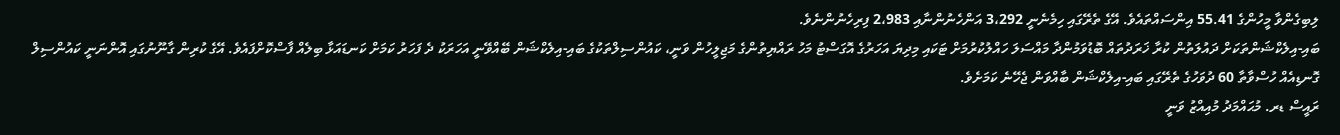ލިބިގެންވާ މީހުންގެ 55.41 އިންސައްތައެވެ. އޭގެ ތެރޭގައި ހިމެނެނީ 3،292 އަންހެނުންނާއި 2،983 ފިރިހެނުންނެވެ.
ބައި-އިލެކްޝަންތަކަށް ދައުލަތުން ކުރާ ޚަރަދުތައް ބޮޑުވަމުންދާ މައްސަލަ ހައްލުކުރުމަށް ޓަކައި މިދިޔަ އަހަރުގެ އޮގަސްޓު މަހު ރައްޔިތުންގެ މަޖިލީހުން ވަނީ، ކައުންސިލްތަކުގެ ބައި-އިލެކްޝަން ބޭއްވޭނީ އަހަރަކު ދެ ފަހަރު ކަމަށް ކަނޑައަޅާ ބިލެއް ފާސްކޮށްފައެވެ. އޭގެ ކުރިން ގާނޫނުގައި އޮންނަނީ ކައުންސިލް ގޮނޑިއެއް ހުސްވާތާ 60 ދުވަހުގެ ތެރޭގައި ބައި-އިލެކްޝަން ބާއްވަން ޖެހޭނެ ކަމަށެވެ.
ރައީސް ޑރ. މުޙައްމަދު މުއިއްޒު ވަނީ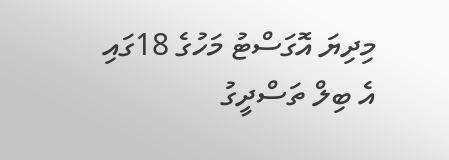މިދިޔަ އޮގަސްޓު މަހުގެ 18ގައި އެ ބިލް ތަސްދީގު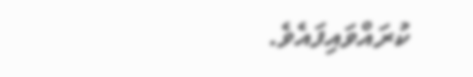ކުރައްވައިފައެވެ.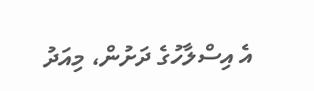އެ އިސްލާހުގެ ދަށުން، މިއަދު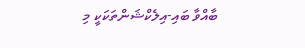ބާއްވާ ބައި-އިލެކްޝަންތަކަކީ މި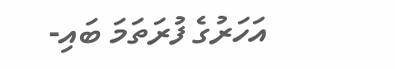އަހަރުގެ ފުރަތަމަ ބައި-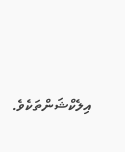އިލެކްޝަންތަކެވެ.